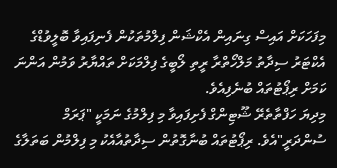މިފަހަކަށް އައިސް ގިނައިން އެކްޝަން ފިލްމުތަކުން ފެނިފައިވާ ބޮލީވުޑްގެ އެކްޓަރު ސިދާތު މަލްހޯތްރާ ރީތި ލޯބީގެ ފިލްމަކަށް ތައްޔާރު ވަމުން އަންނަ ކަމަށް ރިޕޯޓުތައް ބުނެފިއެވެ.
މިދިޔަ ހަފްތާތެރޭ ޝޫޓިންގް ފެށިފައިވާ މި ފިލްމުގެ ނަމަކީ "ޕަރަމް ސުންދަރީ"އެވެ. ރިޕޯޓުތައް ބުނާގޮތުން ސިދާތުއާއެކު މި ފިލްމުން ބަތަލާގެ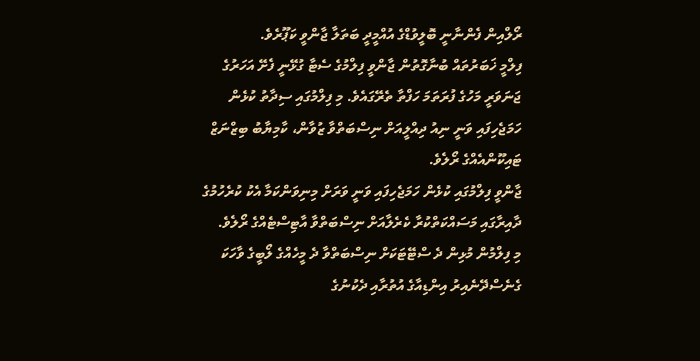ރޯލްއިން ފެންނާނީ ބޮލީވުޑްގެ އުއްމީދީ ބަތަލާ ޖާންވީ ކަޕޫރެވެ.
ފިލްމީ ޚަބަރުތައް ބުނާގޮތުން ޖާންވީ ފިލްމުގެ ސެޓާ ގުޅޭނީ ފެށޭ އަހަރުގެ ޖަނަވަރީ މަހުގެ ފުރަތަމަ ހަފްތާ ތެރޭގައެވެ. މި ފިލްމުގައި ސިދާތު ކުޅެން ހަމަޖެހިފައި ވަނީ ނިއު ދިއްލީއަށް ނިސްބަތްވާ ޒުވާން، ކާމިޔާބު ބިޒްނަޒް ޓައިކޫންއެއްގެ ރޯލެވެ.
ޖާންވީ ފިލްމުގައި ކުޅެން ހަމަޖެހިފައި ވަނީ ވަރަށް މިނިވަންކަމާ އެކު ކުރެހުމުގެ ދާއިރާގައި މަސައްކަތްކުރާ ކެރެލާއަށް ނިސްބަތްވާ އާޓިސްޓެއްގެ ރޯލެވެ.
މި ފިލްމުން މުޅިން ދެ ސްޓޭޓަކަށް ނިސްބަތްވާ ދެ މީހެއްގެ ލޯބީގެ ވާހަކަ ގެނެސްދޭނެއިރު އިންޑިއާގެ އުތުރާއި ދެކުނުގެ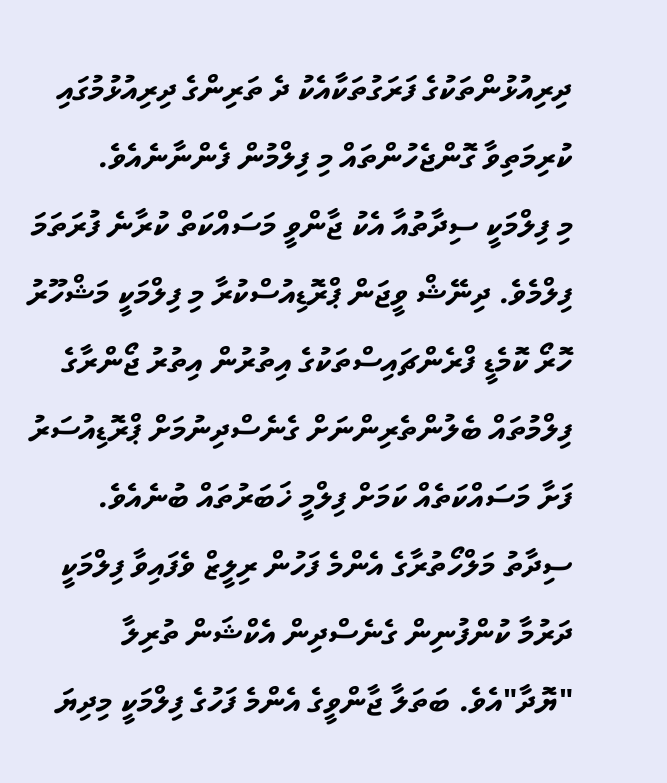ދިރިއުޅުންތަކުގެ ފަރަގުތަކާއެކު ދެ ތަރިންގެ ދިރިއުޅުމުގައި ކުރިމަތިވާ ގޮންޖެހުންތައް މި ފިލްމުން ފެންނާނެއެވެ.
މި ފިލްމަކީ ސިދާތުއާ އެކު ޖާންވީ މަސައްކަތް ކުރާނެ ފުރަތަމަ ފިލްމެވެ. ދިނޭޝް ވީޖަން ޕްރޮޑިއުސްކުރާ މި ފިލްމަކީ މަޝްހޫރު ހޮރޯ ކޮމެޑީ ފްރެންޗައިސްތަކުގެ އިތުރުން އިތުރު ޖޯންރާގެ ފިލްމުތައް ބެލުންތެރިންނަށް ގެނެސްދިނުމަށް ޕްރޮޑިއުސަރު ފަށާ މަސައްކަތެއް ކަމަށް ފިލްމީ ޚަބަރުތައް ބުނެއެވެ.
ސިދާތު މަލްހޯތުރާގެ އެންމެ ފަހުން ރިލީޒް ވެފައިވާ ފިލްމަކީ ދަރުމާ ކުންފުނިން ގެނެސްދިން އެކްޝަން ތުރިލާ "ޔޮދާ"އެވެ. ބަތަލާ ޖާންވީގެ އެންމެ ފަހުގެ ފިލްމަކީ މިދިޔަ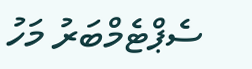ސެޕްޓެމްބަރު މަހު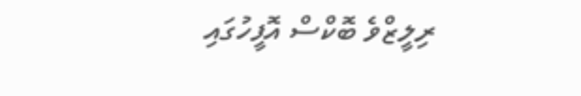ރިލީޒްވެ ބޮކްސް އޮފީހުގައި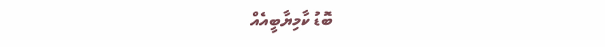ބޮޑު ކާމިޔާބީއެއް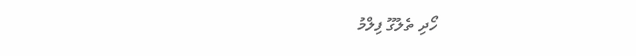ހޯދި ތެލުގޫ ފިލްމު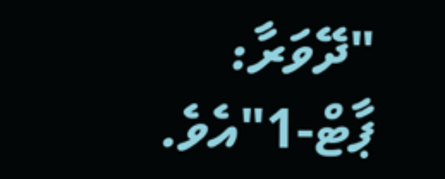"ދޭވަރާ: ޕާޓް-1"އެވެ.